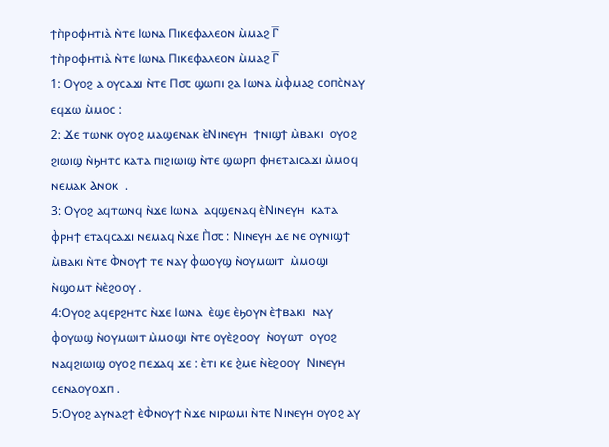ϯⲡ̀ⲣⲟⲫⲏⲧⲓⲁ̀ ⲛ̀ⲧⲉ Ⲓⲱⲛⲁ Ⲡⲓⲕⲉⲫⲁⲗⲉⲟⲛ ⲙ̀ⲙⲁϩ Ⲅ̅
ϯⲡ̀ⲣⲟⲫⲏⲧⲓⲁ̀ ⲛ̀ⲧⲉ Ⲓⲱⲛⲁ Ⲡⲓⲕⲉⲫⲁⲗⲉⲟⲛ ⲙ̀ⲙⲁϩ Ⲅ̅
1: Ⲟⲩⲟϩ ⲁ ⲟⲩⲥⲁϫⲓ ⲛ̀ⲧⲉ Ⲡ⳪ ϣⲱⲡⲓ ϩⲁ Ⲓⲱⲛⲁ ⲙ̀ⲫ̀ⲙⲁϩ ⲥⲟⲡⲥ̀ⲛⲁⲩ ⲉϥϫⲱ ⲙ̀ⲙⲟⲥ :
2: Ϫⲉ ⲧⲱⲛⲕ ⲟⲩⲟϩ ⲙⲁϣⲉⲛⲁⲕ ⲉ̀Ⲛⲓⲛⲉⲩⲏ  ϯⲛⲓϣϯ ⲙ̀ⲃⲁⲕⲓ  ⲟⲩⲟϩ ϩⲓⲱⲓϣ ⲛ̀ϧⲏⲧⲥ ⲕⲁⲧⲁ ⲡⲓϩⲓⲱⲓϣ ⲛ̀ⲧⲉ ϣⲱⲣⲡ ⲫⲏⲉⲧⲁⲓⲥⲁϫⲓ ⲙ̀ⲙⲟϥ ⲛⲉⲙⲁⲕ Ⲁⲛⲟⲕ  .
3: Ⲟⲩⲟϩ ⲁϥⲧⲱⲛϥ ⲛ̀ϫⲉ Ⲓⲱⲛⲁ  ⲁϥϣⲉⲛⲁϥ ⲉ̀Ⲛⲓⲛⲉⲩⲏ  ⲕⲁⲧⲁ ⲫ̀ⲣⲏϯ ⲉⲧⲁϥⲥⲁϫⲓ ⲛⲉⲙⲁϥ ⲛ̀ϫⲉ Ⲡ̀⳪ : Ⲛⲓⲛⲉⲩⲏ ⲇⲉ ⲛⲉ ⲟⲩⲛⲓϣϯ ⲙ̀ⲃⲁⲕⲓ ⲛ̀ⲧⲉ Ⲫ̀ⲛⲟⲩϯ ⲧⲉ ⲛⲁⲩ ⲫ̀ⲱⲟⲩϣ ⲛ̀ⲟⲩⲙⲱⲓⲧ  ⲙ̀ⲙⲟϣⲓ  ⲛ̀ϣⲟⲙⲧ ⲛ̀ⲉ̀ϩⲟⲟⲩ .
4:Ⲟⲩⲟϩ ⲁϥⲉⲣϩⲏⲧⲥ ⲛ̀ϫⲉ Ⲓⲱⲛⲁ  ⲉ̀ϣⲉ ⲉ̀ϧⲟⲩⲛ ⲉ̀ϯⲃⲁⲕⲓ  ⲛⲁⲩ ⲫ̀ⲟⲩⲱϣ ⲛ̀ⲟⲩⲙⲱⲓⲧ ⲙ̀ⲙⲟϣⲓ ⲛ̀ⲧⲉ ⲟⲩⲉ̀ϩⲟⲟⲩ  ⲛ̀ⲟⲩⲱⲧ  ⲟⲩⲟϩ ⲛⲁϥϩⲓⲱⲓϣ ⲟⲩⲟϩ ⲡⲉϫⲁϥ ϫⲉ : ⲉ̀ⲧⲓ ⲕⲉ ϩ̀ⲙⲉ ⲛ̀ⲉ̀ϩⲟⲟⲩ  Ⲛⲓⲛⲉⲩⲏ ⲥⲉⲛⲁⲟⲩⲟϫⲡ .
5:Ⲟⲩⲟϩ ⲁⲩⲛⲁϩϯ ⲉ̀Ⲫ̀ⲛⲟⲩϯ ⲛ̀ϫⲉ ⲛⲓⲣⲱⲙⲓ ⲛ̀ⲧⲉ Ⲛⲓⲛⲉⲩⲏ ⲟⲩⲟϩ ⲁⲩ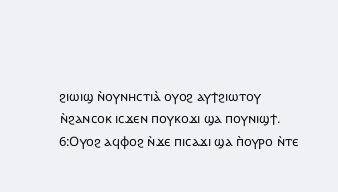ϩⲓⲱⲓϣ ⲛ̀ⲟⲩⲛⲏⲥⲧⲓⲁ̀ ⲟⲩⲟϩ ⲁⲩϯϩⲓⲱⲧⲟⲩ  ⲛ̀ϩⲁⲛⲥⲟⲕ ⲓⲥϫⲉⲛ ⲡⲟⲩⲕⲟϫⲓ ϣⲁ ⲡⲟⲩⲛⲓϣϯ.
6:Ⲟⲩⲟϩ ⲁϥⲫⲟϩ ⲛ̀ϫⲉ ⲡⲓⲥⲁϫⲓ ϣⲁ ⲡ̀ⲟⲩⲣⲟ ⲛ̀ⲧⲉ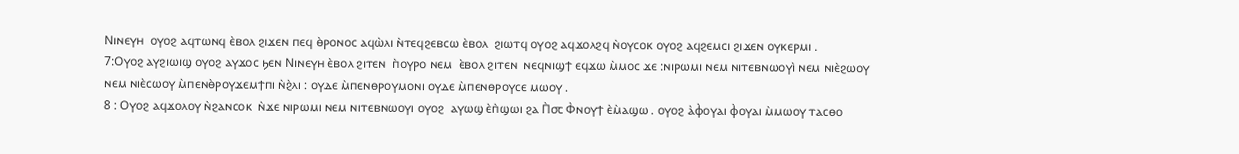Ⲛⲓⲛⲉⲩⲏ  ⲟⲩⲟϩ ⲁϥⲧⲱⲛϥ ⲉ̀ⲃⲟⲗ ϩⲓϫⲉⲛ ⲡⲉϥ ⲑ̀ⲣⲟⲛⲟⲥ ⲁϥⲱ̀ⲗⲓ ⲛ̀ⲧⲉϥϩⲉⲃⲥⲱ ⲉ̀ⲃⲟⲗ  ϩⲓⲱⲧϥ ⲟⲩⲟϩ ⲁϥϫⲟⲗϩϥ ⲛ̀ⲟⲩⲥⲟⲕ ⲟⲩⲟϩ ⲁϥϩⲉⲙⲥⲓ ϩⲓϫⲉⲛ ⲟⲩⲕⲉⲣⲙⲓ .
7:Ⲟⲩⲟϩ ⲁⲩϩⲓⲱⲓϣ ⲟⲩⲟϩ ⲁⲩϫⲟⲥ ϧⲉⲛ Ⲛⲓⲛⲉⲩⲏ ⲉ̀ⲃⲟⲗ ϩⲓⲧⲉⲛ  ⲡ̀ⲟⲩⲣⲟ ⲛⲉⲙ  ⲉ̀ⲃⲟⲗ ϩⲓⲧⲉⲛ  ⲛⲉϥⲛⲓϣϯ ⲉϥϫⲱ ⲙ̀ⲙⲟⲥ ϫⲉ :ⲛⲓⲣⲱⲙⲓ ⲛⲉⲙ ⲛⲓⲧⲉⲃⲛⲱⲟⲩⲓ̀ ⲛⲉⲙ ⲛⲓⲉ̀ϩⲱⲟⲩ ⲛⲉⲙ ⲛⲓⲉ̀ⲥⲱⲟⲩ ⲙ̀ⲡⲉⲛⲑ̀ⲣⲟⲩϫⲉⲙϯⲡⲓ ⲛ̀ϩ̀ⲗⲓ : ⲟⲩⲇⲉ ⲙ̀ⲡⲉⲛⲑⲣⲟⲩⲙⲟⲛⲓ ⲟⲩⲇⲉ ⲙ̀ⲡⲉⲛⲑⲣⲟⲩⲥⲉ ⲙⲱⲟⲩ .
8 : Ⲟⲩⲟϩ ⲁϥϫⲟⲗⲟⲩ ⲛ̀ϩⲁⲛⲥⲟⲕ  ⲛ̀ϫⲉ ⲛⲓⲣⲱⲙⲓ ⲛⲉⲙ ⲛⲓⲧⲉⲃⲛⲱⲟⲩⲓ ⲟⲩⲟϩ  ⲁⲩⲱϣ ⲉ̀ⲡ̀ϣⲱⲓ ϩⲁ Ⲡ̀⳪ Ⲫ̀ⲛⲟⲩϯ ⲉ̀ⲙ̀ⲁϣⲱ . ⲟⲩⲟϩ ⲁ̀ⲫ̀ⲟⲩⲁⲓ ⲫ̀ⲟⲩⲁⲓ ⲙ̀ⲙⲱⲟⲩ ⲧⲁⲥⲑⲟ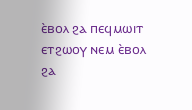ⲉ̀ⲃⲟⲗ ϩⲁ ⲡⲉϥⲙⲱⲓⲧ ⲉⲧϩⲱⲟⲩ ⲛⲉⲙ ⲉ̀ⲃⲟⲗ ϩⲁ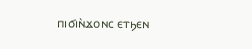ⲡⲓϭⲓⲛ̀ϫⲟⲛⲥ ⲉⲧϧⲉⲛ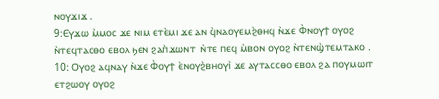ⲛⲟⲩϫⲓϫ .
9:Ⲉⲩϫⲱ ⲙ̀ⲙⲟⲥ ϫⲉ ⲛⲓⲙ ⲉⲧⲉ̀ⲙⲓ ϫⲉ ⲁⲛ ϥ̀ⲛⲁⲟⲩⲉⲙϩ̀ⲑⲏϥ ⲛ̀ϫⲉ Ⲫ̀ⲛⲟⲩϯ ⲟⲩⲟϩ ⲛ̀ⲧⲉϥⲧⲁⲥⲑⲟ ⲉⲃⲟⲗ ϧⲉⲛ ϩⲁⲡ̀ϫⲱⲛⲧ  ⲛ̀ⲧⲉ ⲡⲉϥ ⲙ̀ⲃⲟⲛ ⲟⲩⲟϩ ⲛ̀ⲧⲉⲛϣ̀ⲧⲉⲙⲧⲁⲕⲟ .
10: Ⲟⲩⲟϩ ⲁϥⲛⲁⲩ ⲛ̀ϫⲉ Ⲫ̀ⲟⲩϯ ⲉ̀ⲛⲟⲩϩ̀ⲃⲏⲟⲩⲓ̀ ϫⲉ ⲁⲩⲧⲁⲥⲥⲑⲟ ⲉⲃⲟⲗ ϩⲁ ⲡⲟⲩⲙⲱⲓⲧ ⲉⲧϩⲱⲟⲩ ⲟⲩⲟϩ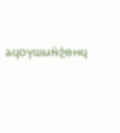ⲁϥⲟⲩⲱⲙⲛ̀ϩ̀ⲑⲏϥ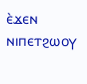ⲉ̀ϫⲉⲛ ⲛⲓⲡⲉⲧϩⲱⲟⲩ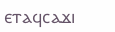ⲉⲧⲁϥⲥⲁϫⲓ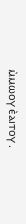ⲙ̀ⲙⲱⲟⲩ ⲉ̀ⲁⲓⲧⲟⲩ .